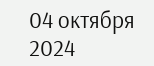04 октября 2024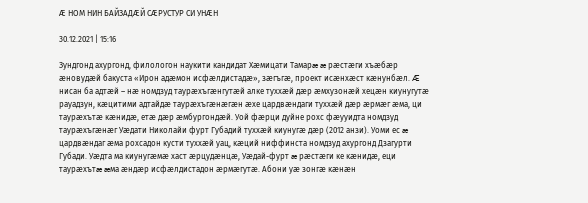Ӕ НОМ НИН БАЙЗАДӔЙ СӔРУСТУР СИ УНӔН

30.12.2021 | 15:16

Зундгонд ахургонд, филологон наукити кандидат Хæмицати Тамарæ æ рæстæги хъæбæр æновудæй бакуста «Ирон адæмон исфæлдистадæ», зæгъгæ, проект исæнхæст кæнунбæл. Æ нисан ба адтæй – нæ номдзуд таурæхъгæнгутæй алке туххæй дæр æмхузонæй хецæн киунугутæ рауадзун, кæцитими адтайдæ таурæхъгæнæгæн æхе цардвæндаги туххæй дæр æрмæг æма, ци таурæхътæ кæнидæ, етæ дæр æмбургондæй. Уой фæрци дуйне рохс фæууидта номдзуд таурæхъгæнæг Уæдати Николайи фурт Губадий туххæй киунугæ дæр (2012 анзи). Уоми ес æ цардвæндаг æма рохсадон кусти туххæй уац, кæций ниффинста номдзуд ахургонд Дзагурти Губади. Уæдта ма киунугæмæ хаст æрцудæнцæ, Уæдай-фурт æ рæстæги ке кæнидæ, еци таурæхътæ æма æндæр исфæлдистадон æрмæгутæ. Абони уæ зонгæ кæнæн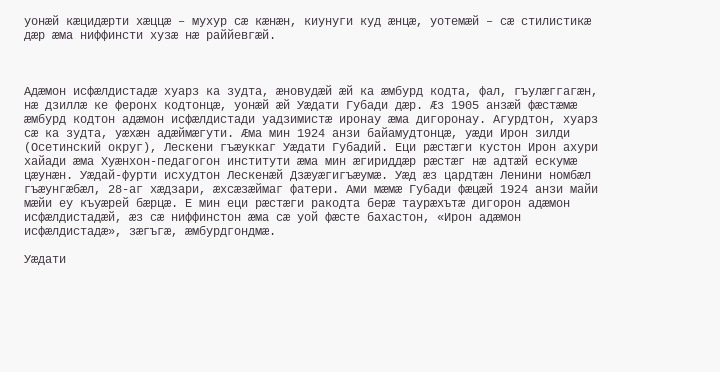уонæй кæцидæрти хæццæ – мухур сæ кæнæн, киунуги куд æнцæ, уотемæй – сæ стилистикæ дæр æма ниффинсти хузæ нæ раййевгæй.



Адæмон исфæлдистадæ хуарз ка зудта, æновудæй æй ка æмбурд кодта, фал, гъулæггагæн, нæ дзиллæ ке феронх кодтонцæ, уонæй æй Уæдати Губади дæр. Æз 1905 анзæй фæстæмæ æмбурд кодтон адæмон исфæлдистади уадзимистæ иронау æма дигоронау. Агурдтон, хуарз сæ ка зудта, уæхæн адæймæгути. Æма мин 1924 анзи байамудтонцæ, уæди Ирон зилди (Осетинский округ), Лескени гъæуккаг Уæдати Губадий. Еци рæстæги кустон Ирон ахури хайади æма Хуæнхон-педагогон институти æма мин æгириддæр рæстæг нæ адтæй ескумæ цæунæн. Уæдай-фурти исхудтон Лескенæй Дзæуæгигъæумæ. Уæд æз цардтæн Ленини номбæл гъæунгæбæл, 28-аг хæдзари, æхсæзæймаг фатери. Ами мæмæ Губади фæцæй 1924 анзи майи мæйи еу къуæрей бæрцæ. Е мин еци рæстæги ракодта берæ таурæхътæ дигорон адæмон исфæлдистадæй, æз сæ ниффинстон æма сæ уой фæсте бахастон, «Ирон адæмон исфæлдистадæ», зæгъгæ, æмбурдгондмæ.

Уæдати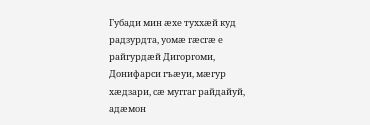Губади мин æхе туххæй куд радзурдта, уомæ гæсгæ е райгурдæй Дигоргоми, Донифарси гъæуи, мæгур хæдзари, сæ муггаг райдайуй, адæмон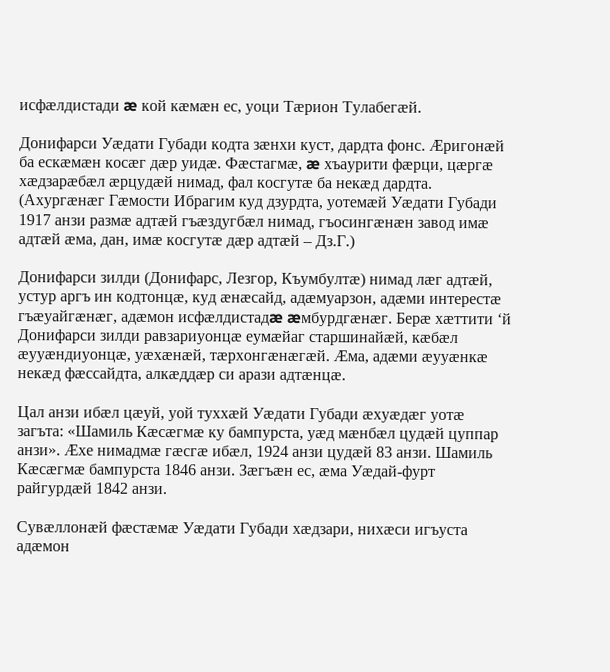исфæлдистади æ кой кæмæн ес, уоци Тæрион Тулабегæй.

Донифарси Уæдати Губади кодта зæнхи куст, дардта фонс. Æригонæй ба ескæмæн косæг дæр уидæ. Фæстагмæ, æ хъаурити фæрци, цæргæ хæдзарæбæл æрцудæй нимад, фал косгутæ ба некæд дардта. (Ахургæнæг Гæмости Ибрагим куд дзурдта, уотемæй Уæдати Губади 1917 анзи размæ адтæй гъæздугбæл нимад, гъосингæнæн завод имæ адтæй æма, дан, имæ косгутæ дæр адтæй – Дз.Г.)

Донифарси зилди (Донифарс, Лезгор, Къумбултæ) нимад лæг адтæй, устур аргъ ин кодтонцæ, куд æнæсайд, адæмуарзон, адæми интерестæ гъæуайгæнæг, адæмон исфæлдистадæ æмбурдгæнæг. Берæ хæттити ‘й Донифарси зилди равзариуонцæ еумæйаг старшинайæй, кæбæл æууæндиуонцæ, уæхæнæй, тæрхонгæнæгæй. Æма, адæми æууæнкæ некæд фæссайдта, алкæддæр си арази адтæнцæ.

Цал анзи ибæл цæуй, уой туххæй Уæдати Губади æхуæдæг уотæ загъта: «Шамиль Кæсæгмæ ку бампурста, уæд мæнбæл цудæй цуппар анзи». Æхе нимадмæ гæсгæ ибæл, 1924 анзи цудæй 83 анзи. Шамиль Кæсæгмæ бампурста 1846 анзи. Зæгъæн ес, æма Уæдай-фурт райгурдæй 1842 анзи.

Сувæллонæй фæстæмæ Уæдати Губади хæдзари, нихæси игъуста адæмон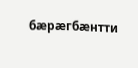бæрæгбæнтти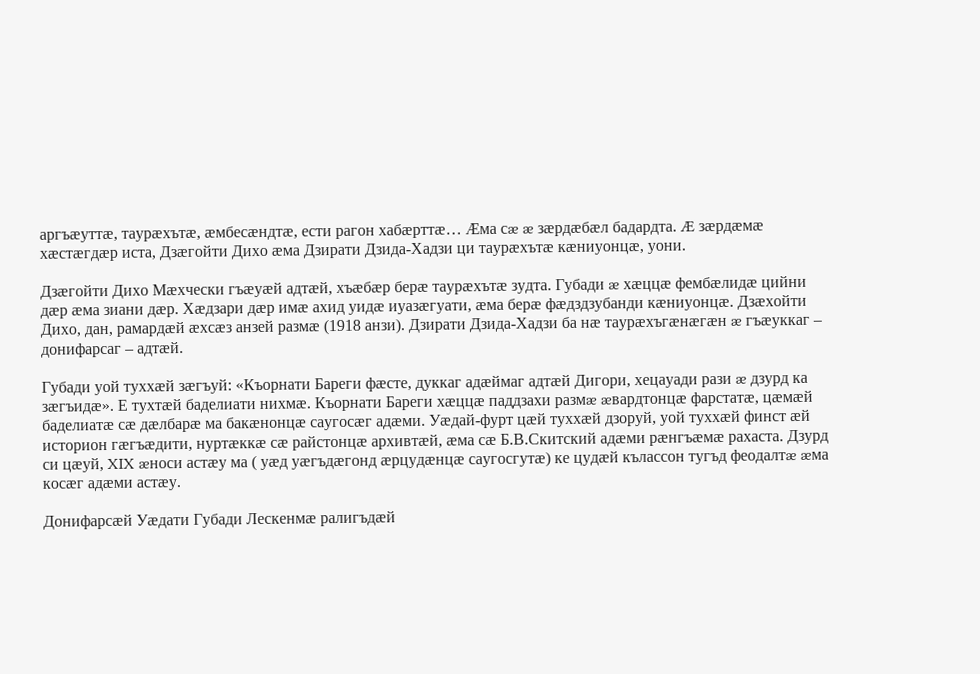аргъæуттæ, таурæхътæ, æмбесæндтæ, ести рагон хабæрттæ… Æма сæ æ зæрдæбæл бадардта. Æ зæрдæмæ хæстæгдæр иста, Дзæгойти Дихо æма Дзирати Дзида-Хадзи ци таурæхътæ кæниуонцæ, уони.

Дзæгойти Дихо Мæхчески гъæуæй адтæй, хъæбæр берæ таурæхътæ зудта. Губади æ хæццæ фембæлидæ цийни дæр æма зиани дæр. Хæдзари дæр имæ ахид уидæ иуазæгуати, æма берæ фæдздзубанди кæниуонцæ. Дзæхойти Дихо, дан, рамардæй æхсæз анзей размæ (1918 анзи). Дзирати Дзида-Хадзи ба нæ таурæхъгæнæгæн æ гъæуккаг – донифарсаг – адтæй.

Губади уой туххæй зæгъуй: «Къорнати Бареги фæсте, дуккаг адæймаг адтæй Дигори, хецауади рази æ дзурд ка зæгъидæ». Е тухтæй баделиати нихмæ. Къорнати Бареги хæццæ паддзахи размæ æвардтонцæ фарстатæ, цæмæй баделиатæ сæ дæлбарæ ма бакæнонцæ саугосæг адæми. Уæдай-фурт цæй туххæй дзоруй, уой туххæй финст æй историон гæгъæдити, нуртæккæ сæ райстонцæ архивтæй, æма сæ Б.В.Скитский адæми рæнгъæмæ рахаста. Дзурд си цæуй, XIX æноси астæу ма ( уæд уæгъдæгонд æрцудæнцæ саугосгутæ) ке цудæй кълассон тугъд феодалтæ æма косæг адæми астæу.

Донифарсæй Уæдати Губади Лескенмæ ралигъдæй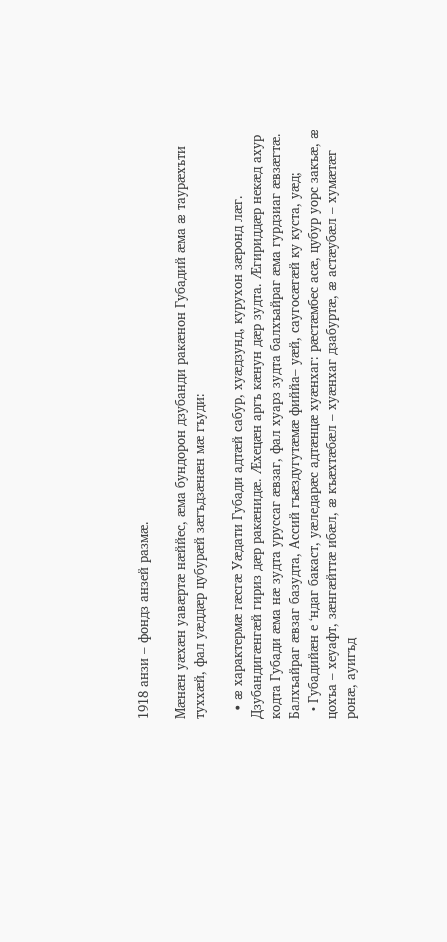1918 анзи – фондз анзей размæ.

Мæнæн уæхæн уавæртæ нæййес, æма бундорон дзубанди ракæнон Губадий æма æ таурæхъти туххæй, фал уæддæр цубурæй зæгъдзæнæн мæ гъуди:

  • æ характермæ гæсгæ Уæдати Губади адтæй сабур, хуæдзунд, курухон зæронд лæг. Дзубандигæнгæй гириз дæр ракæнидæ. Æхецæн аргъ кæнун дæр зудта. Æгириддæр некæд ахур кодта Губади æма нæ зудта уруссаг æвзаг, фал хуарз зудта балхъайраг æма гурдзиаг æвзæгтæ. Балхъайраг æвзаг базудта, Ассий гъæздугутæмæ фиййа– уæй, саугосæгæй ку куста, уæд;
  • Губадийæн е ‘ндаг бакаст, уæледарæс адтæнцæ хуæнхаг: рæстæмбес асæ, цубур уорс закъæ, æ цохъа – хеуафт, зæнгæйттæ ибæл, æ къæхтæбæл – хуæнхаг дзабуртæ, æ астæубæл – хумæтæг ронæ, ауигъд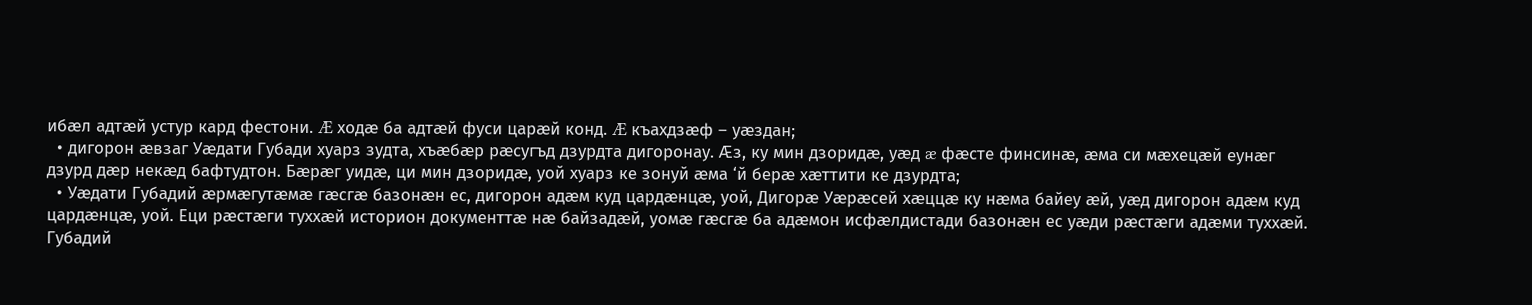ибæл адтæй устур кард фестони. Æ ходæ ба адтæй фуси царæй конд. Æ къахдзæф – уæздан;
  • дигорон æвзаг Уæдати Губади хуарз зудта, хъæбæр рæсугъд дзурдта дигоронау. Æз, ку мин дзоридæ, уæд æ фæсте финсинæ, æма си мæхецæй еунæг дзурд дæр некæд бафтудтон. Бæрæг уидæ, ци мин дзоридæ, уой хуарз ке зонуй æма ‘й берæ хæттити ке дзурдта;
  • Уæдати Губадий æрмæгутæмæ гæсгæ базонæн ес, дигорон адæм куд цардæнцæ, уой, Дигорæ Уæрæсей хæццæ ку нæма байеу æй, уæд дигорон адæм куд цардæнцæ, уой. Еци рæстæги туххæй историон документтæ нæ байзадæй, уомæ гæсгæ ба адæмон исфæлдистади базонæн ес уæди рæстæги адæми туххæй. Губадий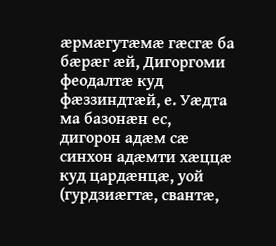æрмæгутæмæ гæсгæ ба бæрæг æй, Дигоргоми феодалтæ куд фæззиндтæй, е. Уæдта ма базонæн ес, дигорон адæм сæ синхон адæмти хæццæ куд цардæнцæ, уой (гурдзиæгтæ, свантæ,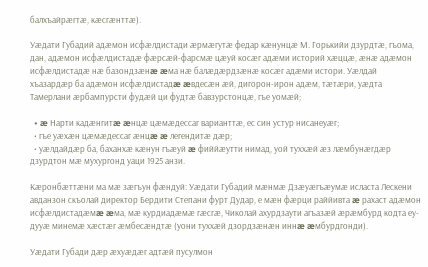балхъайрæгтæ, кæсгæнттæ).

Уæдати Губадий адæмон исфæлдистади æрмæгутæ федар кæнунцæ М. Горькийи дзурдтæ, гъома, дан, адæмон исфæлдистадæ фæрсæй-фарсмæ цæуй косæг адæми историй хæццæ, æнæ адæмон исфæлдистадæ нæ базондзæнæ æма нæ балæдæрдзæнæ косæг адæми истори. Уæлдай хъазардæр ба адæмон исфæлдистадæ æвдесæн æй, дигорон-ирон адæм, тæтæри, уæдта Тамерлани æрбампурсти фудæй ци фудтæ бавзурстонцæ, гъе уомæй;

  • æ Нарти кадæнгитæ æнцæ цæмæдессаг варианттæ, ес син устур нисанеуæг;
  • гъе уæхæн цæмæдессаг æнцæ æ легендитæ дæр;
  • уæлдайдæр ба, баханхæ кæнун гъæуй æ фиййæутти нимад, уой туххæй æз лæмбунæгдæр дзурдтон мæ мухургонд уаци 1925 анзи.

Кæронбæттæни ма мæ зæгъун фæндуй: Уæдати Губадий мæнмæ Дзæуæгъæумæ исласта Лескени авданзон скъолай директор Бердити Степани фурт Дудар, е мæн фæрци раййивта æ рахаст адæмон исфæлдистадæмæ æма, мæ курдиадæмæ гæсгæ, Чиколай ахурдзаути агъазæй æрæмбурд кодта еу-дууæ минемæ хæстæг æмбесæндтæ (уони туххæй дзордзæнæн иннæ æмбурдгонди).

Уæдати Губади дæр æхуæдæг адтæй пусулмон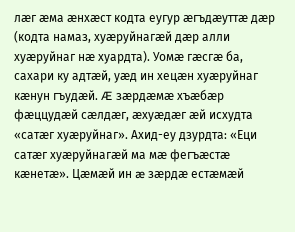лæг æма æнхæст кодта еугур æгъдæуттæ дæр (кодта намаз, хуæруйнагæй дæр алли хуæруйнаг нæ хуардта). Уомæ гæсгæ ба, сахари ку адтæй, уæд ин хецæн хуæруйнаг кæнун гъудæй. Æ зæрдæмæ хъæбæр фæццудæй сæлдæг, æхуæдæг æй исхудта «сатæг хуæруйнаг». Ахид-еу дзурдта: «Еци сатæг хуæруйнагæй ма мæ фегъæстæ кæнетæ». Цæмæй ин æ зæрдæ естæмæй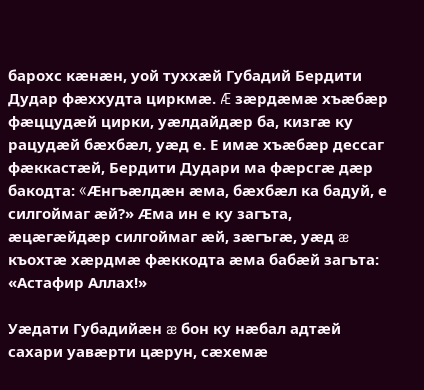барохс кæнæн, уой туххæй Губадий Бердити Дудар фæххудта циркмæ. Æ зæрдæмæ хъæбæр фæццудæй цирки, уæлдайдæр ба, кизгæ ку рацудæй бæхбæл, уæд е. Е имæ хъæбæр дессаг фæккастæй, Бердити Дудари ма фæрсгæ дæр бакодта: «Æнгъæлдæн æма, бæхбæл ка бадуй, е силгоймаг æй?» Æма ин е ку загъта, æцæгæйдæр силгоймаг æй, зæгъгæ, уæд æ къохтæ хæрдмæ фæккодта æма бабæй загъта: «Астафир Аллах!»

Уæдати Губадийæн æ бон ку нæбал адтæй сахари уавæрти цæрун, сæхемæ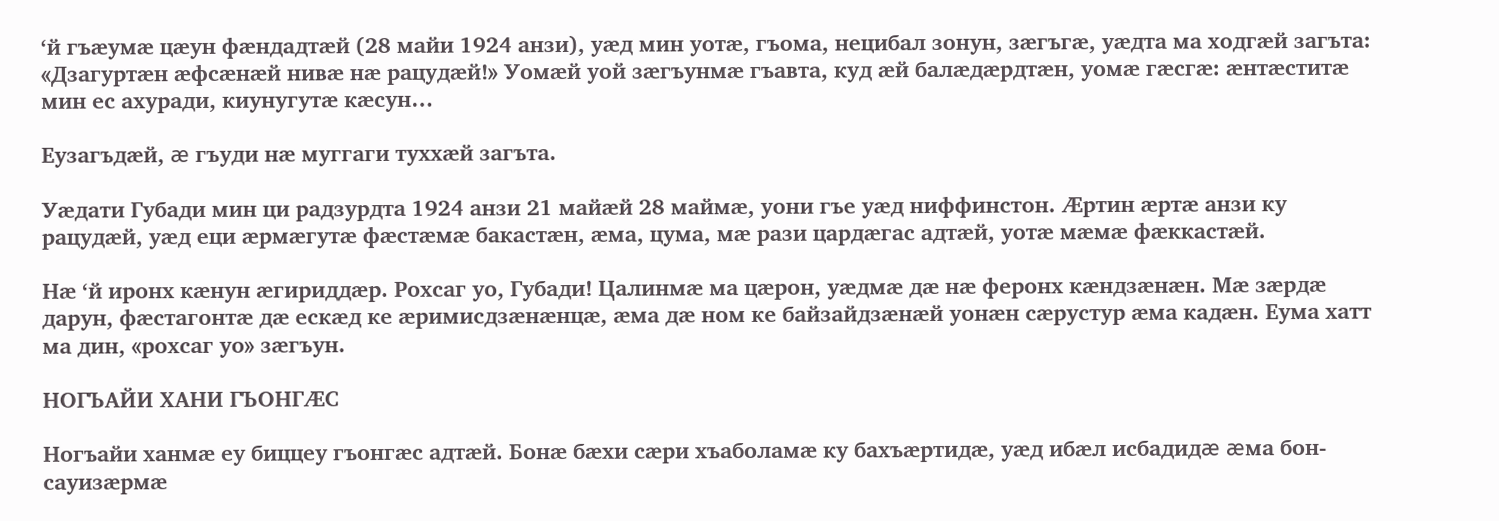‘й гъæумæ цæун фæндадтæй (28 майи 1924 анзи), уæд мин уотæ, гъома, нецибал зонун, зæгъгæ, уæдта ма ходгæй загъта: «Дзагуртæн æфсæнæй нивæ нæ рацудæй!» Уомæй уой зæгъунмæ гъавта, куд æй балæдæрдтæн, уомæ гæсгæ: æнтæститæ мин ес ахуради, киунугутæ кæсун…

Еузагъдæй, æ гъуди нæ муггаги туххæй загъта.

Уæдати Губади мин ци радзурдта 1924 анзи 21 майæй 28 маймæ, уони гъе уæд ниффинстон. Æртин æртæ анзи ку рацудæй, уæд еци æрмæгутæ фæстæмæ бакастæн, æма, цума, мæ рази цардæгас адтæй, уотæ мæмæ фæккастæй.

Нæ ‘й иронх кæнун æгириддæр. Рохсаг уо, Губади! Цалинмæ ма цæрон, уæдмæ дæ нæ феронх кæндзæнæн. Мæ зæрдæ дарун, фæстагонтæ дæ ескæд ке æримисдзæнæнцæ, æма дæ ном ке байзайдзæнæй уонæн сæрустур æма кадæн. Еума хатт ма дин, «рохсаг уо» зæгъун.

НОГЪАЙИ ХАНИ ГЪОНГÆС

Ногъайи ханмæ еу биццеу гъонгæс адтæй. Бонæ бæхи сæри хъаболамæ ку бахъæртидæ, уæд ибæл исбадидæ æма бон-сауизæрмæ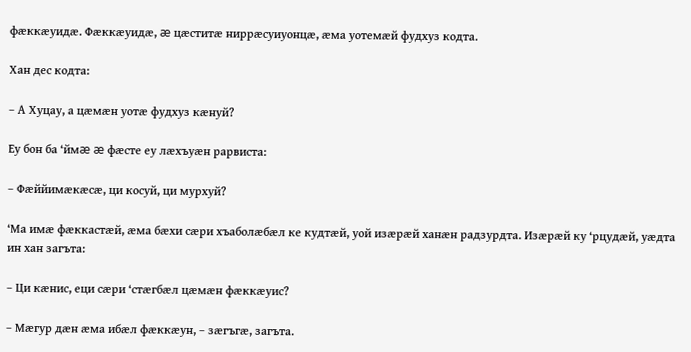фæккæуидæ. Фæккæуидæ, æ цæститæ ниррæсуиуонцæ, æма уотемæй фудхуз кодта.

Хан дес кодта:

– А Хуцау, а цæмæн уотæ фудхуз кæнуй?

Еу бон ба ‘ймæ æ фæсте еу лæхъуæн рарвиста:

– Фæййимæкæсæ, ци косуй, ци мурхуй?

‘Ма имæ фæккастæй, æма бæхи сæри хъаболæбæл ке кудтæй, уой изæрæй ханæн радзурдта. Изæрæй ку ‘рцудæй, уæдта ин хан загъта:

– Ци кæнис, еци сæри ‘стæгбæл цæмæн фæккæуис?

– Мæгур дæн æма ибæл фæккæун, – зæгъгæ, загъта.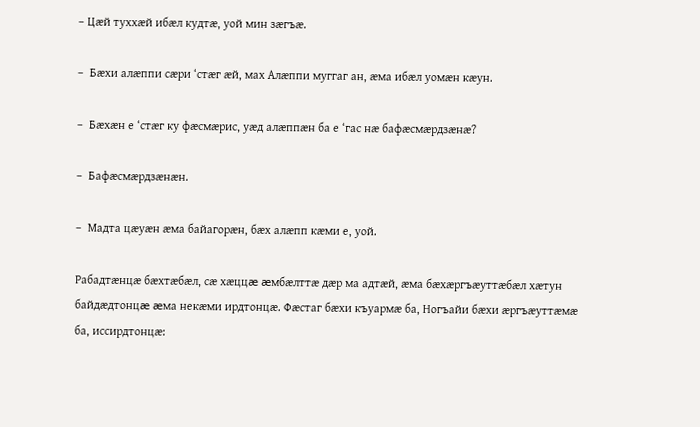– Цæй туххæй ибæл кудтæ, уой мин зæгъæ.

–  Бæхи алæппи сæри ‘стæг æй, мах Алæппи муггаг ан, æма ибæл уомæн кæун.

–  Бæхæн е ‘стæг ку фæсмæрис, уæд алæппæн ба е ‘гас нæ бафæсмæрдзæнæ?

–  Бафæсмæрдзæнæн.

–  Мадта цæуæн æма байагорæн, бæх алæпп кæми е, уой.

Рабадтæнцæ бæхтæбæл, сæ хæццæ æмбæлттæ дæр ма адтæй, æма бæхæргъæуттæбæл хæтун байдæдтонцæ æма некæми ирдтонцæ. Фæстаг бæхи къуармæ ба, Ногъайи бæхи æргъæуттæмæ ба, иссирдтонцæ: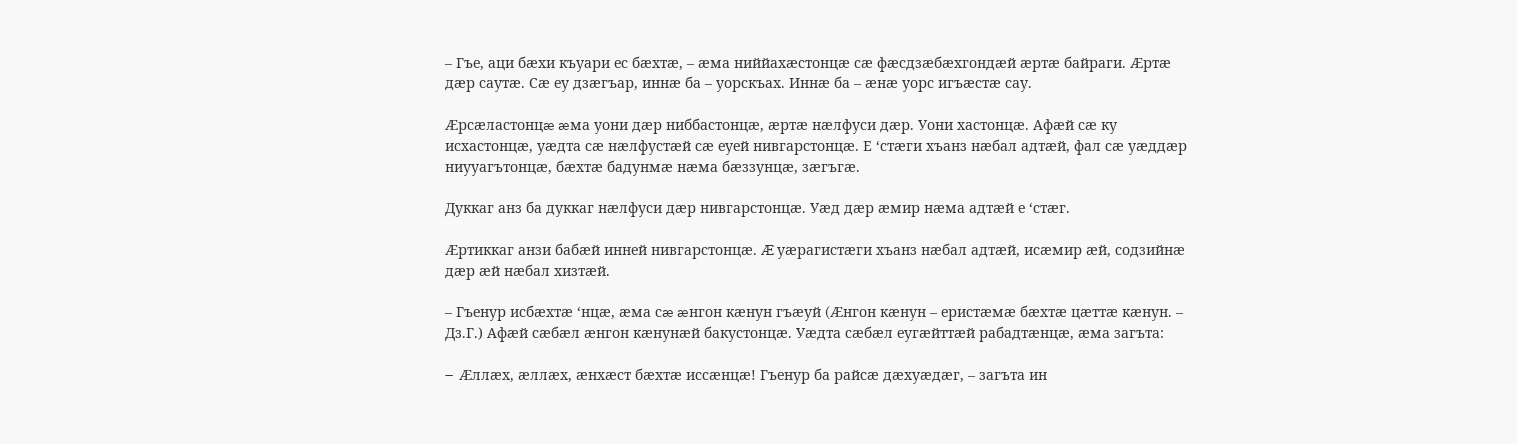– Гъе, аци бæхи къуари ес бæхтæ, – æма ниййахæстонцæ сæ фæсдзæбæхгондæй æртæ байраги. Æртæ дæр саутæ. Сæ еу дзæгъар, иннæ ба – уорскъах. Иннæ ба – æнæ уорс игъæстæ сау.

Æрсæластонцæ æма уони дæр ниббастонцæ, æртæ нæлфуси дæр. Уони хастонцæ. Афæй сæ ку исхастонцæ, уæдта сæ нæлфустæй сæ еуей нивгарстонцæ. Е ‘стæги хъанз нæбал адтæй, фал сæ уæддæр ниууагътонцæ, бæхтæ бадунмæ нæма бæззунцæ, зæгъгæ.

Дуккаг анз ба дуккаг нæлфуси дæр нивгарстонцæ. Уæд дæр æмир нæма адтæй е ‘стæг.

Æртиккаг анзи бабæй инней нивгарстонцæ. Æ уæрагистæги хъанз нæбал адтæй, исæмир æй, содзийнæ дæр æй нæбал хизтæй.

– Гъенур исбæхтæ ‘нцæ, æма сæ æнгон кæнун гъæуй (Æнгон кæнун – еристæмæ бæхтæ цæттæ кæнун. – Дз.Г.) Афæй сæбæл æнгон кæнунæй бакустонцæ. Уæдта сæбæл еугæйттæй рабадтæнцæ, æма загъта:

–  Æллæх, æллæх, æнхæст бæхтæ иссæнцæ! Гъенур ба райсæ дæхуæдæг, – загъта ин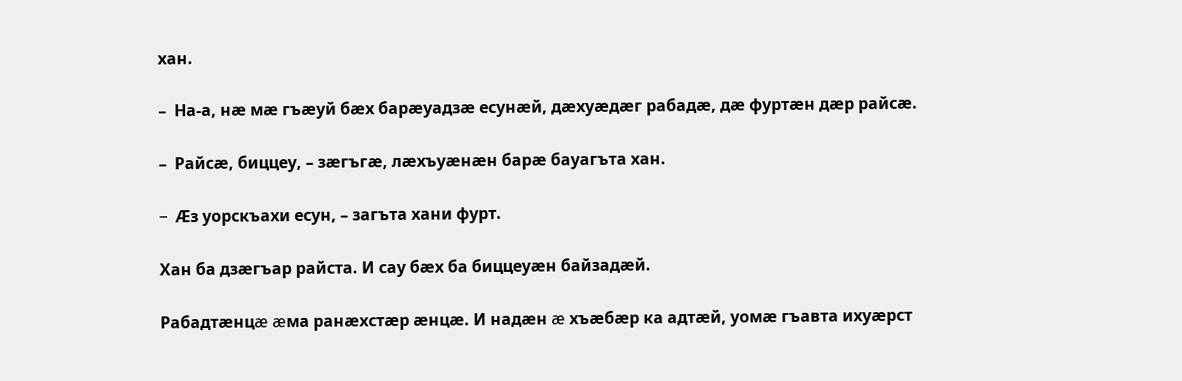хан.

–  На-а, нæ мæ гъæуй бæх барæуадзæ есунæй, дæхуæдæг рабадæ, дæ фуртæн дæр райсæ.

–  Райсæ, биццеу, – зæгъгæ, лæхъуæнæн барæ бауагъта хан.

–  Æз уорскъахи есун, – загъта хани фурт.

Хан ба дзæгъар райста. И сау бæх ба биццеуæн байзадæй.

Рабадтæнцæ æма ранæхстæр æнцæ. И надæн æ хъæбæр ка адтæй, уомæ гъавта ихуæрст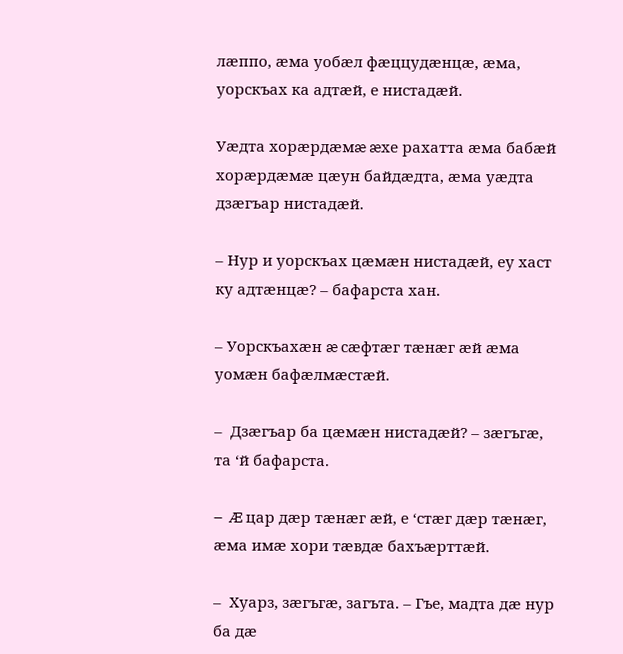лæппо, æма уобæл фæццудæнцæ, æма, уорскъах ка адтæй, е нистадæй.

Уæдта хорæрдæмæ æхе рахатта æма бабæй хорæрдæмæ цæун байдæдта, æма уæдта дзæгъар нистадæй.

– Нур и уорскъах цæмæн нистадæй, еу хаст ку адтæнцæ? – бафарста хан.

– Уорскъахæн æ сæфтæг тæнæг æй æма уомæн бафæлмæстæй.

–  Дзæгъар ба цæмæн нистадæй? – зæгъгæ, та ‘й бафарста.

–  Æ цар дæр тæнæг æй, е ‘стæг дæр тæнæг, æма имæ хори тæвдæ бахъæрттæй.

–  Хуарз, зæгъгæ, загъта. – Гъе, мадта дæ нур ба дæ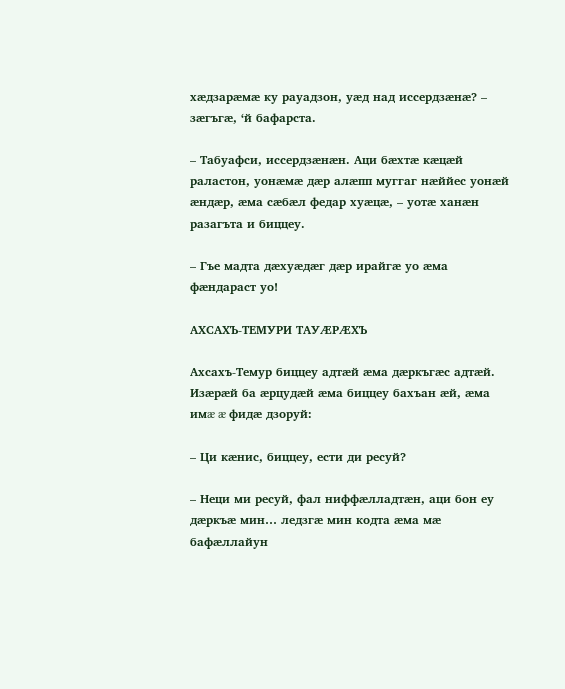хæдзарæмæ ку рауадзон, уæд над иссердзæнæ? – зæгъгæ, ‘й бафарста.

– Табуафси, иссердзæнæн. Аци бæхтæ кæцæй раластон, уонæмæ дæр алæпп муггаг нæййес уонæй æндæр, æма сæбæл федар хуæцæ, – уотæ ханæн разагъта и биццеу.

– Гъе мадта дæхуæдæг дæр ирайгæ уо æма фæндараст уо!

АХСАХЪ-ТЕМУРИ ТАУÆРÆХЪ

Ахсахъ-Темур биццеу адтæй æма дæркъгæс адтæй. Изæрæй ба æрцудæй æма биццеу бахъан æй, æма имæ æ фидæ дзоруй:

– Ци кæнис, биццеу, ести ди ресуй?

– Неци ми ресуй, фал ниффæлладтæн, аци бон еу дæркъæ мин… ледзгæ мин кодта æма мæ бафæллайун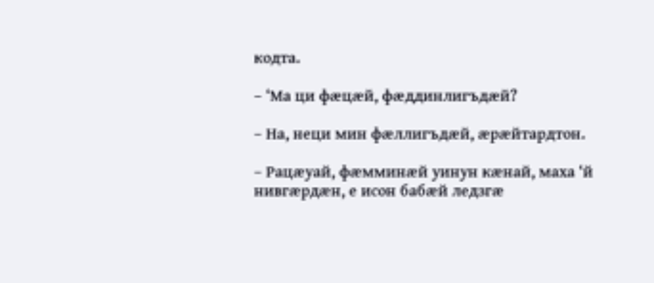кодта.

– ‘Ма ци фæцæй, фæддинлигъдæй?

– На, неци мин фæллигъдæй, æрæйтардтон.

– Рацæуай, фæмминæй уинун кæнай, маха ‘й нивгæрдæн, е исон бабæй ледзгæ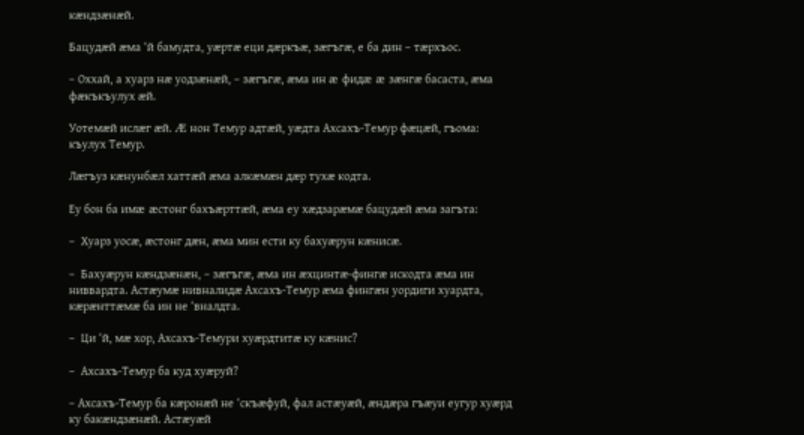кæндзæнæй.

Бацудæй æма ‘й бамудта, уæртæ еци дæркъæ, зæгъгæ, е ба дин – тæрхъос.

– Оххай, а хуарз нæ уодзæнæй, – зæгъгæ, æма ин æ фидæ æ зæнгæ басаста, æма фæкъкъулух æй.

Уотемæй ислæг æй. Æ нон Темур адтæй, уæдта Ахсахъ-Темур фæцæй, гъома: къулух Темур.

Лæгъуз кæнунбæл хаттæй æма алкæмæн дæр тухæ кодта.

Еу бон ба имæ æстонг бахъæрттæй, æма еу хæдзарæмæ бацудæй æма загъта:

–  Хуарз уосæ, æстонг дæн, æма мин ести ку бахуæрун кæнисæ.

–  Бахуæрун кæндзæнæн, – зæгъгæ, æма ин æхцинтæ-фингæ искодта æма ин ниввардта. Астæумæ нивналидæ Ахсахъ-Темур æма фингæн уордиги хуардта, кæрæнттæмæ ба ин не ‘вналдта.

–  Ци ‘й, мæ хор, Ахсахъ-Темури хуæрдтитæ ку кæнис?

–  Ахсахъ-Темур ба куд хуæруй?

– Ахсахъ-Темур ба кæронæй не ‘скъæфуй, фал астæуæй, æндæра гъæуи еугур хуæрд ку бакæндзæнæй. Астæуæй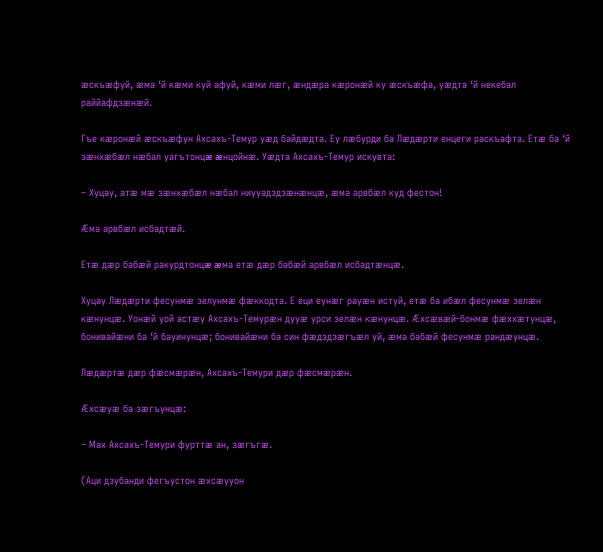æскъæфуй, æма ‘й кæми куй афуй, кæми лæг, æндæра кæронæй ку æскъæфа, уæдта ‘й некебал раййафдзæнæй.

Гъе кæронæй æскъæфун Ахсахъ-Темур уæд байдæдта. Еу лæбурди ба Лæдæрти енцеги раскъафта. Етæ ба ‘й зæнхæбæл нæбал уагътонцæ æнцойнæ. Уæдта Ахсахъ-Темур искувта:

– Хуцау, атæ мæ зæнхæбæл нæбал ниууадздзæнæнцæ, æма арвбæл куд фестон!

Æма арвбæл исбадтæй.

Етæ дæр бабæй ракурдтонцæ æма етæ дæр бабæй арвбæл исбадтæнцæ.

Хуцау Лæдæрти фесунмæ зелунмæ фæккодта. Е еци еунæг рауæн истуй, етæ ба ибæл фесунмæ зелæн кæнунцæ. Уонæй уой астæу Ахсахъ-Темурæн дууæ урси зелæн кæнунцæ. Æхсæвæй-бонмæ фæххæтунцæ, бонивайæни ба ‘й бауинунцæ; бонивайæни ба син фæдздзæгъæл уй, æма бабæй фесунмæ рандæунцæ.

Лæдæртæ дæр фæсмæрæн, Ахсахъ-Темури дæр фæсмæрæн.

Æхсæуæ ба зæгъунцæ:

– Мах Ахсахъ-Темури фурттæ ан, зæгъгæ.

(Аци дзубанди фегъустон æхсæууон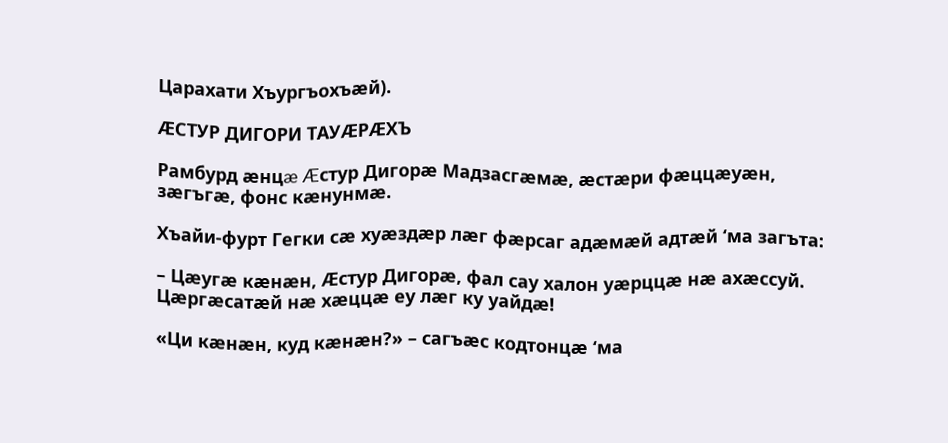Царахати Хъургъохъæй).

ÆСТУР ДИГОРИ ТАУÆРÆХЪ

Рамбурд æнцæ Æстур Дигорæ Мадзасгæмæ, æстæри фæццæуæн, зæгъгæ, фонс кæнунмæ.

Хъайи-фурт Гегки сæ хуæздæр лæг фæрсаг адæмæй адтæй ‘ма загъта:

– Цæугæ кæнæн, Æстур Дигорæ, фал сау халон уæрццæ нæ ахæссуй. Цæргæсатæй нæ хæццæ еу лæг ку уайдæ!

«Ци кæнæн, куд кæнæн?» – сагъæс кодтонцæ ‘ма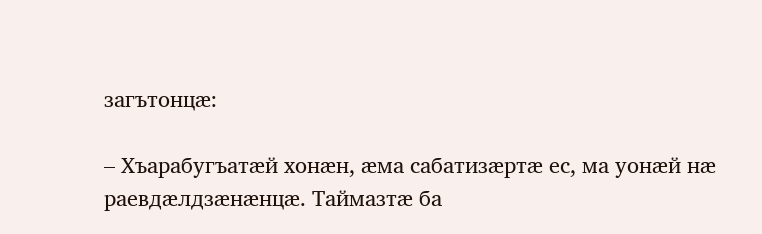загътонцæ:

– Хъарабугъатæй хонæн, æма сабатизæртæ ес, ма уонæй нæ раевдæлдзæнæнцæ. Таймазтæ ба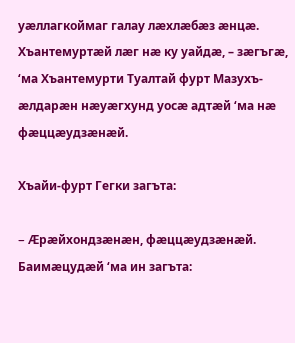уæллагкоймаг галау лæхлæбæз æнцæ. Хъантемуртæй лæг нæ ку уайдæ, – зæгъгæ, ‘ма Хъантемурти Туалтай фурт Мазухъ-æлдарæн нæуæгхунд уосæ адтæй ‘ма нæ фæццæудзæнæй.

Хъайи-фурт Гегки загъта:

– Æрæйхондзæнæн, фæццæудзæнæй. Баимæцудæй ‘ма ин загъта: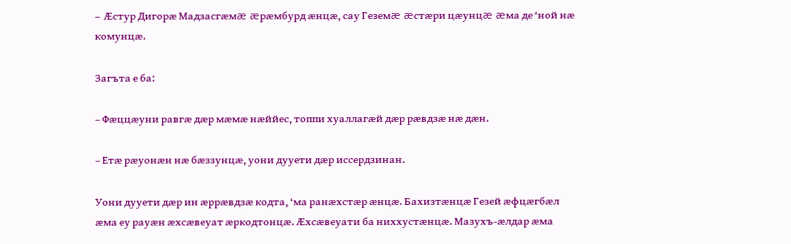– Æстур Дигорæ Мадзасгæмæ æрæмбурд æнцæ, сау Геземæ æстæри цæунцæ æма де ‘ной нæ комунцæ.

Загъта е ба:

– Фæццæуни равгæ дæр мæмæ нæййес, топпи хуаллагæй дæр рæвдзæ нæ дæн.

– Етæ рæуонæн нæ бæззунцæ, уони дууети дæр иссердзинан.

Уони дууети дæр ин æррæвдзæ кодта, ‘ма ранæхстæр æнцæ. Бахизтæнцæ Гезей æфцæгбæл æма еу рауæн æхсæвеуат æркодтонцæ. Æхсæвеуати ба ниххустæнцæ. Мазухъ-æлдар æма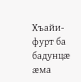Хъайи-фурт ба бадунцæ æма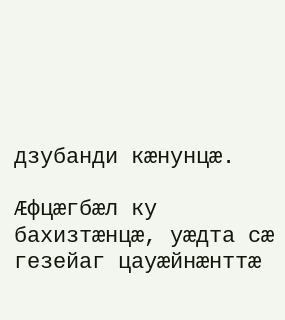дзубанди кæнунцæ.

Æфцæгбæл ку бахизтæнцæ, уæдта сæ гезейаг цауæйнæнттæ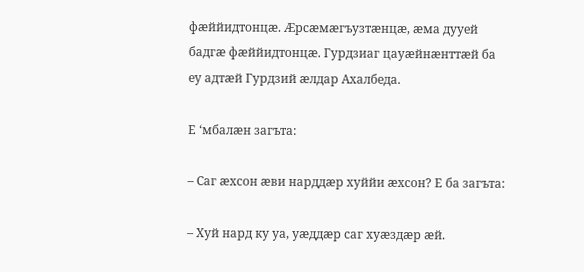фæййидтонцæ. Æрсæмæгъузтæнцæ, æма дууей бадгæ фæййидтонцæ. Гурдзиаг цауæйнæнттæй ба еу адтæй Гурдзий æлдар Ахалбеда.

Е ‘мбалæн загъта:

– Саг æхсон æви нарддæр хуййи æхсон? Е ба загъта:

– Хуй нард ку уа, уæддæр саг хуæздæр æй.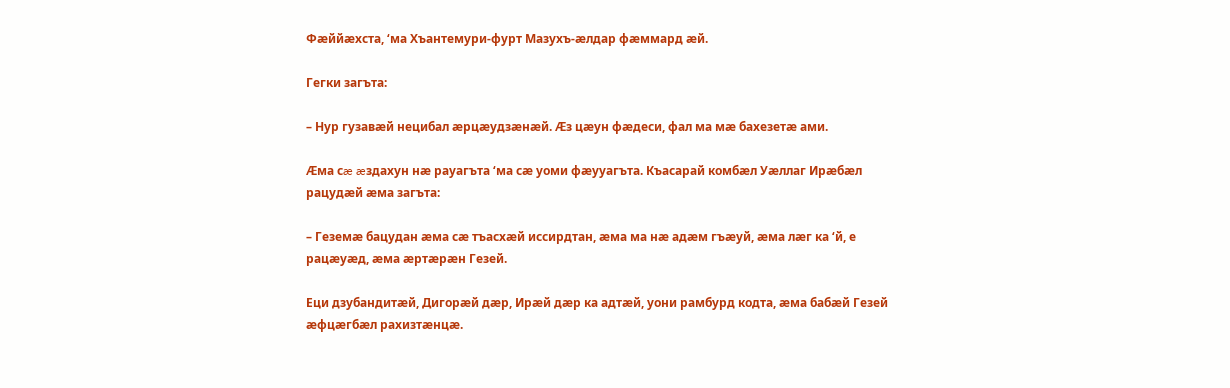Фæййæхста, ‘ма Хъантемури-фурт Мазухъ-æлдар фæммард æй.

Гегки загъта:

– Нур гузавæй нецибал æрцæудзæнæй. Æз цæун фæдеси, фал ма мæ бахезетæ ами.

Æма сæ æздахун нæ рауагъта ‘ма сæ уоми фæууагъта. Къасарай комбæл Уæллаг Ирæбæл рацудæй æма загъта:

– Геземæ бацудан æма сæ тъасхæй иссирдтан, æма ма нæ адæм гъæуй, æма лæг ка ‘й, е рацæуæд, æма æртæрæн Гезей.

Еци дзубандитæй, Дигорæй дæр, Ирæй дæр ка адтæй, уони рамбурд кодта, æма бабæй Гезей æфцæгбæл рахизтæнцæ.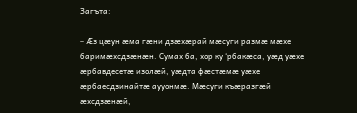Загъта:

– Æз цæун æма гæни дзæхæрай мæсуги размæ мæхе баримæхсдзæнæн. Сумах ба, хор ку ‘рбакæса, уæд уæхе æрбавдесетæ изолæй, уæдта фæстæмæ уæхе æрбаесдзинайтæ аууонмæ. Мæсуги къæразгæй æхсдзæнæй,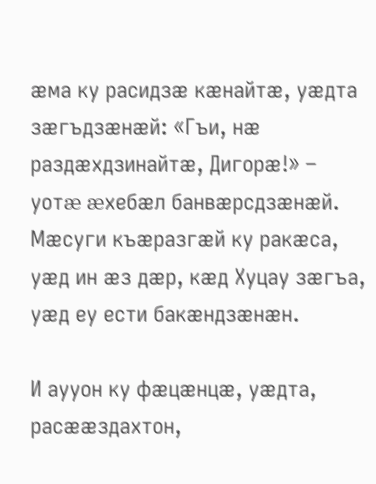æма ку расидзæ кæнайтæ, уæдта зæгъдзæнæй: «Гъи, нæ раздæхдзинайтæ, Дигорæ!» – уотæ æхебæл банвæрсдзæнæй. Мæсуги къæразгæй ку ракæса, уæд ин æз дæр, кæд Хуцау зæгъа, уæд еу ести бакæндзæнæн.

И аууон ку фæцæнцæ, уæдта, расææздахтон,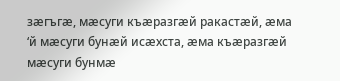зæгъгæ, мæсуги къæразгæй ракастæй, æма ‘й мæсуги бунæй исæхста, æма къæразгæй мæсуги бунмæ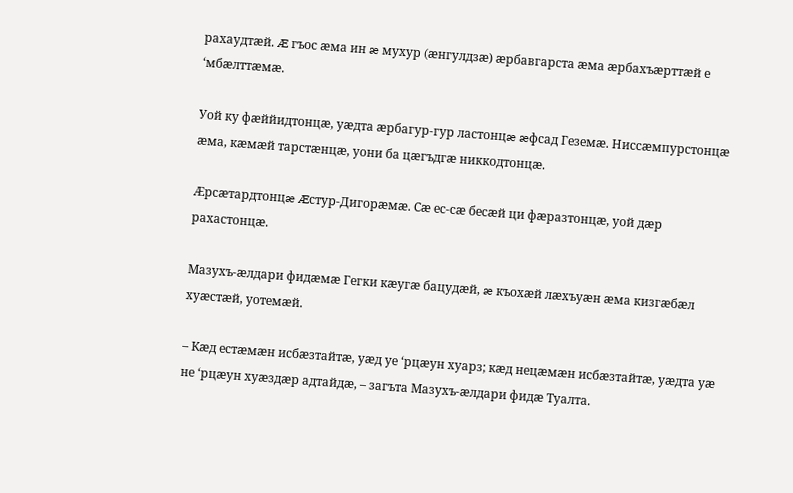рахаудтæй. Æ гъос æма ин æ мухур (æнгулдзæ) æрбавгарста æма æрбахъæрттæй е ‘мбæлттæмæ.

Уой ку фæййидтонцæ, уæдта æрбагур-гур ластонцæ æфсад Геземæ. Ниссæмпурстонцæ æма, кæмæй тарстæнцæ, уони ба цæгъдгæ никкодтонцæ.

Æрсæтардтонцæ Æстур-Дигорæмæ. Сæ ес-сæ бесæй ци фæразтонцæ, уой дæр рахастонцæ.

Мазухъ-æлдари фидæмæ Гегки кæугæ бацудæй, æ къохæй лæхъуæн æма кизгæбæл хуæстæй, уотемæй.

– Кæд естæмæн исбæзтайтæ, уæд уе ‘рцæун хуарз; кæд нецæмæн исбæзтайтæ, уæдта уæ не ‘рцæун хуæздæр адтайдæ, – загъта Мазухъ-æлдари фидæ Туалта.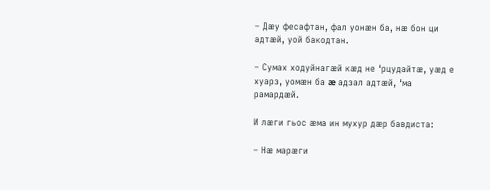– Дæу фесафтан, фал уонæн ба, нæ бон ци адтæй, уой бакодтан.

– Сумах ходуйнагæй кæд не ‘рцудайтæ, уæд е хуарз, уомæн ба æ адзал адтæй, ‘ма рамардæй.

И лæги гьос æма ин мухур дæр бавдиста:

– Нæ марæги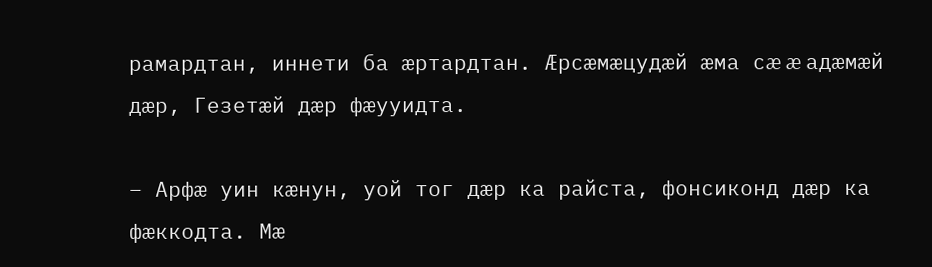рамардтан, иннети ба æртардтан. Æрсæмæцудæй æма сæ æ адæмæй дæр, Гезетæй дæр фæууидта.

– Арфæ уин кæнун, уой тог дæр ка райста, фонсиконд дæр ка фæккодта. Мæ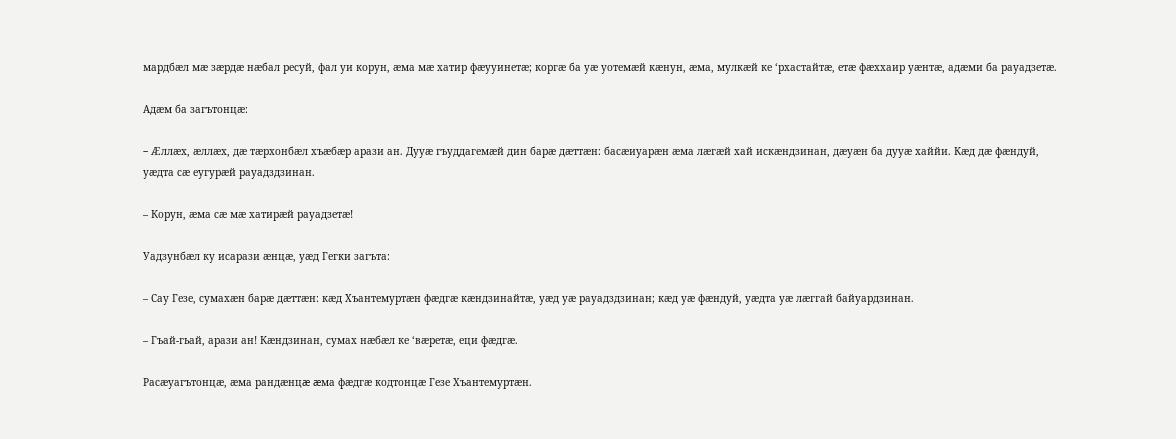мардбæл мæ зæрдæ нæбал ресуй, фал уи корун, æма мæ хатир фæууинетæ; коргæ ба уæ уотемæй кæнун, æма, мулкæй ке ‘рхастайтæ, етæ фæххаир уæнтæ, адæми ба рауадзетæ.

Адæм ба загътонцæ:

– Æллæх, æллæх, дæ тæрхонбæл хъæбæр арази ан. Дууæ гъуддагемæй дин барæ дæттæн: басæиуарæн æма лæгæй хай искæндзинан, дæуæн ба дууæ хаййи. Кæд дæ фæндуй, уæдта сæ еугурæй рауадздзинан.

– Корун, æма сæ мæ хатирæй рауадзетæ!

Уадзунбæл ку исарази æнцæ, уæд Гегки загъта:

– Сау Гезе, сумахæн барæ дæттæн: кæд Хъантемуртæн фæдгæ кæндзинайтæ, уæд уæ рауадздзинан; кæд уæ фæндуй, уæдта уæ лæггай байуардзинан.

– Гъай-гьай, арази ан! Кæндзинан, сумах нæбæл ке ‘вæретæ, еци фæдгæ.

Расæуагътонцæ, æма рандæнцæ æма фæдгæ кодтонцæ Гезе Хъантемуртæн.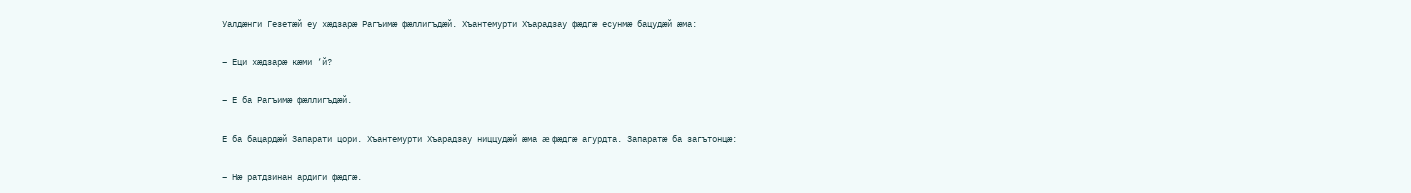Уалдæнги Гезетæй еу хæдзарæ Рагъимæ фæллигъдæй. Хъантемурти Хъарадзау фæдгæ есунмæ бацудæй æма:

– Еци хæдзарæ кæми ‘й?

– Е ба Рагъимæ фæллигъдæй.

Е ба бацардæй Запарати цори. Хъантемурти Хъарадзау ниццудæй æма æ фæдгæ агурдта. Запаратæ ба загътонцæ:

– Нæ ратдзинан ардиги фæдгæ.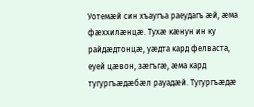Уотемæй син хъаугъа раеудагъ æй, æма фæххилæнцæ. Тухæ кæнун ин ку райдæдтонцæ, уæдта кард фелваста, еуей цæвон, зæгъгæ, æма кард тугургъæдæбæл рауадæй. Тугургъæдæ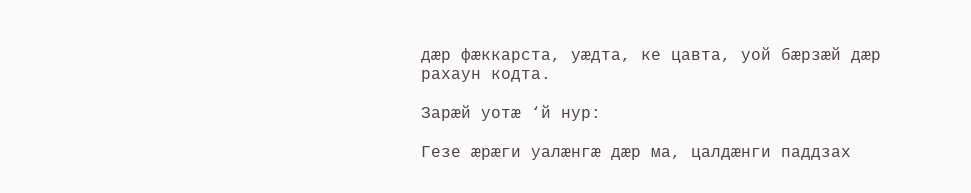дæр фæккарста, уæдта, ке цавта, уой бæрзæй дæр рахаун кодта.

Зарæй уотæ ‘й нур:

Гезе æрæги уалæнгæ дæр ма, цалдæнги паддзах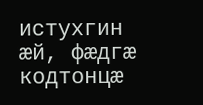истухгин æй, фæдгæ кодтонцæ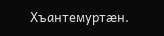Хъантемуртæн.